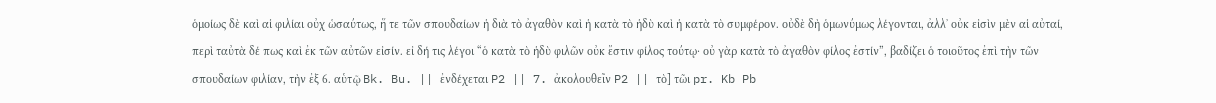ὁμοίως δὲ καὶ αἱ φιλίαι οὐχ ὡσαύτως, ἥ τε τῶν σπουδαίων ἡ διὰ τὸ ἀγαθὸν καὶ ἡ κατὰ τὸ ἡδὺ καὶ ἡ κατὰ τὸ συμφέρον. οὐδὲ δὴ ὁμωνύμως λέγονται, ἀλλʼ οὐκ εἰσὶν μὲν αἱ αὐταί, περὶ ταὐτὰ δέ πως καὶ ἐκ τῶν αὐτῶν εἰσίν. εἰ δή τις λέγοι “ὁ κατὰ τὸ ἡδὺ φιλῶν οὐκ ἔστιν φίλος τούτῳ· οὐ γὰρ κατὰ τὸ ἀγαθὸν φίλος ἐστίν”, βαδίζει ὁ τοιοῦτος ἐπὶ τὴν τῶν σπουδαίων φιλίαν, τὴν ἐξ 6. αὑτῷ Bk. Bu. || ἐνδέχεται P2 || 7. ἀκολουθεῖν P2 || τὸ] τῶι pr. Kb Pb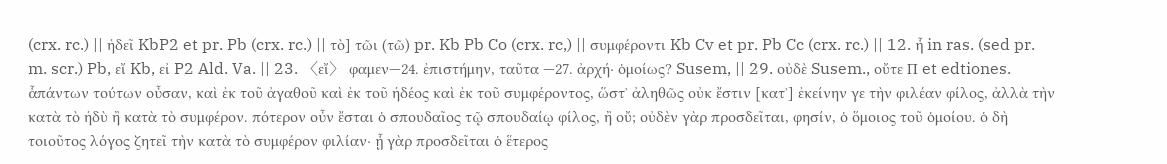(crx. rc.) || ἡδεῖ KbP2 et pr. Pb (crx. rc.) || τὸ] τῶι (τῶ) pr. Kb Pb Co (crx. rc,) || συμφέροντι Kb Cv et pr. Pb Cc (crx. rc.) || 12. ἧ in ras. (sed pr. m. scr.) Pb, εἴ Kb, εἰ P2 Ald. Va. || 23. 〈εἴ〉 φαμεν—24. ἐπιστήμην, ταῦτα —27. ἀρχή· ὁμοίως? Susem, || 29. οὐδὲ Susem., οὔτε Π et edtiones. ἇπάντων τούτων οὖσαν, καὶ ἐκ τοῦ ἀγαθοῦ καὶ ἐκ τοῦ ἡδέος καὶ ἐκ τοῦ συμφέροντος, ὥστʼ ἀληθῶς οὐκ ἔστιν [κατʼ] ἐκείνην γε τὴν φιλέαν φίλος, ἀλλὰ τὴν κατὰ τὸ ἡδὺ ἢ κατὰ τὸ συμφέρον. πότερον οὖν ἔσται ὁ σπουδαῖος τῷ σπουδαίῳ φίλος, ἢ οὔ; οὐδὲν γὰρ προσδεῖται, φησίν, ὁ ὅμοιος τοῦ ὁμοίου. ὁ δὴ τοιοῦτος λόγος ζητεῖ τὴν κατὰ τὸ συμφέρον φιλίαν· ᾗ γὰρ προσδεῖται ὁ ἕτερος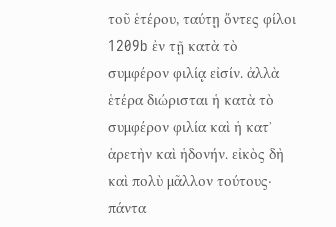τοῦ ἑτέρου, ταύτῃ ὄντες φίλοι 1209b ἐν τῇ κατὰ τὸ συμφέρον φιλίᾳ εἰσίν. ἀλλὰ ἑτέρα διώρισται ἡ κατὰ τὸ συμφέρον φιλία καὶ ἡ κατʼ ἁρετὴν καὶ ἡδονήν. εἰκὸς δὴ καὶ πολὺ μᾶλλον τούτους· πάντα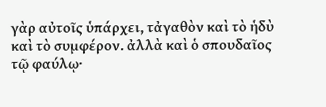γὰρ αὐτοῖς ὑπάρχει, τἀγαθὸν καὶ τὸ ἡδὺ καὶ τὸ συμφέρον. ἀλλὰ καὶ ὁ σπουδαῖος τῷ φαύλῳ·